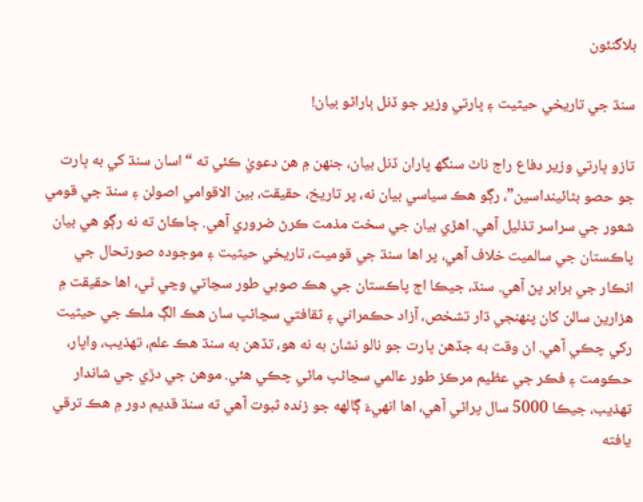بلاگنئون

سنڌ جي تاريخي حيثيت ۽ ڀارتي وزير جو ڏنل ٻاراڻو بيان!

تازو ڀارتي وزير دفاع راج ناٿ سنگھ پاران ڏنل بيان، جنهن ۾ هن دعويٰ ڪئي ته “اسان سنڌ کي به ڀارت جو حصو بڻائينداسين”، رڳو هڪ سياسي بيان نه، پر تاريخ، حقيقت، بين الاقوامي اصولن ۽ سنڌ جي قومي شعور جي سراسر تذليل آهي. اهڙي بيان جي سخت مذمت ڪرڻ ضروري آهي. ڇاڪاڻ ته نه رڳو هي بيان پاڪستان جي سالميت خلاف آهي، پر اها سنڌ جي قوميت، تاريخي حيثيت ۽ موجوده صورتحال جي انڪار جي برابر پڻ آهي. سنڌ، جيڪا اڄ پاڪستان جي هڪ صوبي طور سڃاتي وڃي ٿي، اھا حقيقت ۾ هزارين سالن کان پنهنجي ڌار تشخص، آزاد حڪمراني ۽ ثقافتي سڃاڻپ سان هڪ الڳ ملڪ جي حيثيت رکي چڪي آهي. ان وقت به جڏهن ڀارت جو نالو نشان به نه هو، تڏهن به سنڌ هڪ علم، تهذيب، واپار، حڪومت ۽ فڪر جي عظيم مرڪز طور عالمي سڃاڻپ ماڻي چڪي هئي. موهن جي دڙي جي شاندار تهذيب، جيڪا 5000 سال پراڻي آهي، اھا انهيءَ ڳالهه جو زنده ثبوت آهي ته سنڌ قديم دور ۾ هڪ ترقي يافته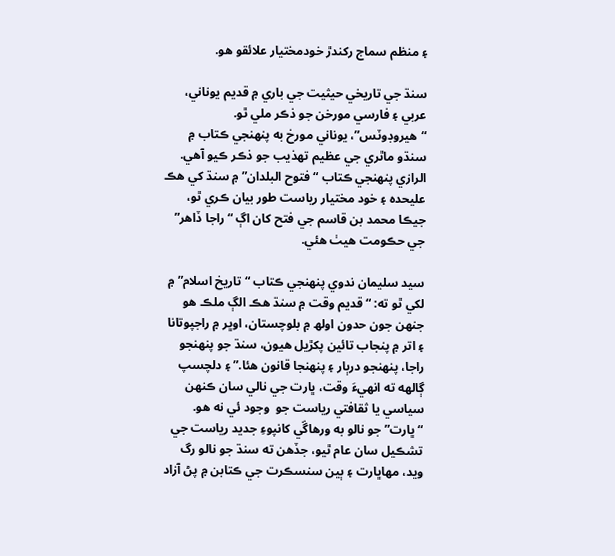۽ منظم سماج رکندڙ خودمختيار علائقو هو.

سنڌ جي تاريخي حيثيت جي باري ۾ قديم يوناني، عربي ۽ فارسي مورخن جو ذڪر ملي ٿو. “ھيروڊوٽس”، يوناني مورخ به پنهنجي ڪتاب ۾ سنڌو ماٿري جي عظيم تهذيب جو ذڪر ڪيو آھي. الرازي پنهنجي ڪتاب “فتوح البلدان” ۾ سنڌ کي هڪ عليحده ۽ خود مختيار رياست طور بيان ڪري ٿو، جيڪا محمد بن قاسم جي فتح کان اڳ “راجا ڏاهر” جي حڪومت هيٺ هئي.

سيد سليمان ندوي پنهنجي ڪتاب “تاريخ اسلام” ۾ لکي ٿو ته: “قديم وقت ۾ سنڌ هڪ الڳ ملڪ هو جنهن جون حدون اولھ ۾ بلوچستان، اوڀر ۾ راجپوتانا ۽ اتر ۾ پنجاب تائين پکڙيل هيون، سنڌ جو پنهنجو راجا، پنهنجو درٻار ۽ پنهنجا قانون هئا.” ۽ دلچسپ ڳالهه ته انهيءَ وقت، ڀارت جي نالي سان ڪنھن سياسي يا ثقافتي رياست جو  وجود ئي نه هو. “ڀارت” جو نالو به ورهاڱي کانپوءِ جديد رياست جي تشڪيل سان عام ٿيو، جڏهن ته سنڌ جو نالو رگ ويد، مھاڀارت ۽ ٻين سنسڪرت جي ڪتابن ۾ پڻ آزاد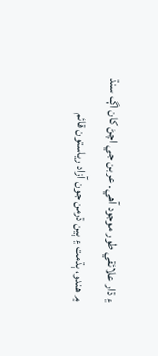۽ ڌار علائقي طور موجود آهي. عربن جي اچڻ کان اڳ سنڌ ۾ هندو، ٻڌمت ۽ ٻين ڌرمن جون آزاد رياستون قائم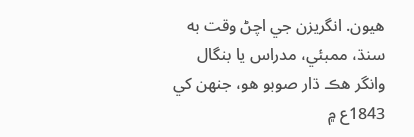هيون. انگريزن جي اچڻ وقت به سنڌ، ممبئي، مدراس يا بنگال وانگر هڪ ڌار صوبو هو، جنهن کي 1843ع ۾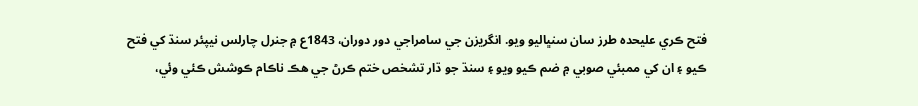فتح ڪري عليحده طرز سان سنڀاليو ويو. انگريزن جي سامراجي دور دوران، 1843ع ۾ جنرل چارلس نيپئر سنڌ کي فتح ڪيو ۽ ان کي ممبئي صوبي ۾ ضم ڪيو ويو ۽ سنڌ جو ڌار تشخص ختم ڪرڻ جي ھڪ ناڪام ڪوشش ڪئي وئي،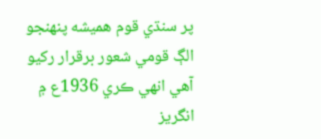پر سنڌي قوم هميشه پنهنجو الڳ قومي شعور برقرار رکيو آھي انھي ڪري 1936ع ۾ انگريز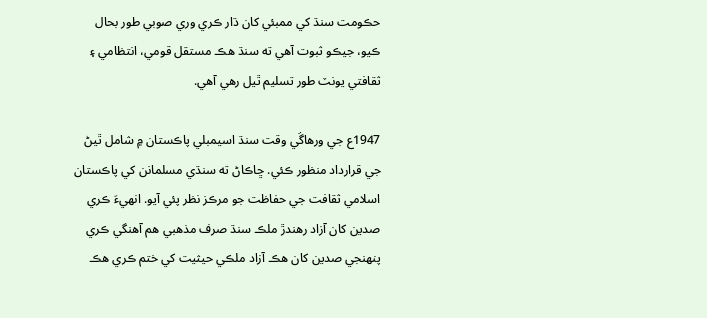حڪومت سنڌ کي ممبئي کان ڌار ڪري وري صوبي طور بحال ڪيو، جيڪو ثبوت آهي ته سنڌ هڪ مستقل قومي، انتظامي ۽ ثقافتي يونٽ طور تسليم ٿيل رهي آهي.

1947ع جي ورهاڱي وقت سنڌ اسيمبلي پاڪستان ۾ شامل ٿيڻ جي قرارداد منظور ڪئي. ڇاڪاڻ ته سنڌي مسلمانن کي پاڪستان اسلامي ثقافت جي حفاظت جو مرڪز نظر پئي آيو. انھيءَ ڪري صدين کان آزاد رھندڙ ملڪ سنڌ صرف مذھبي ھم آھنگي ڪري پنهنجي صدين کان ھڪ آزاد ملڪي حيثيت کي ختم ڪري ھڪ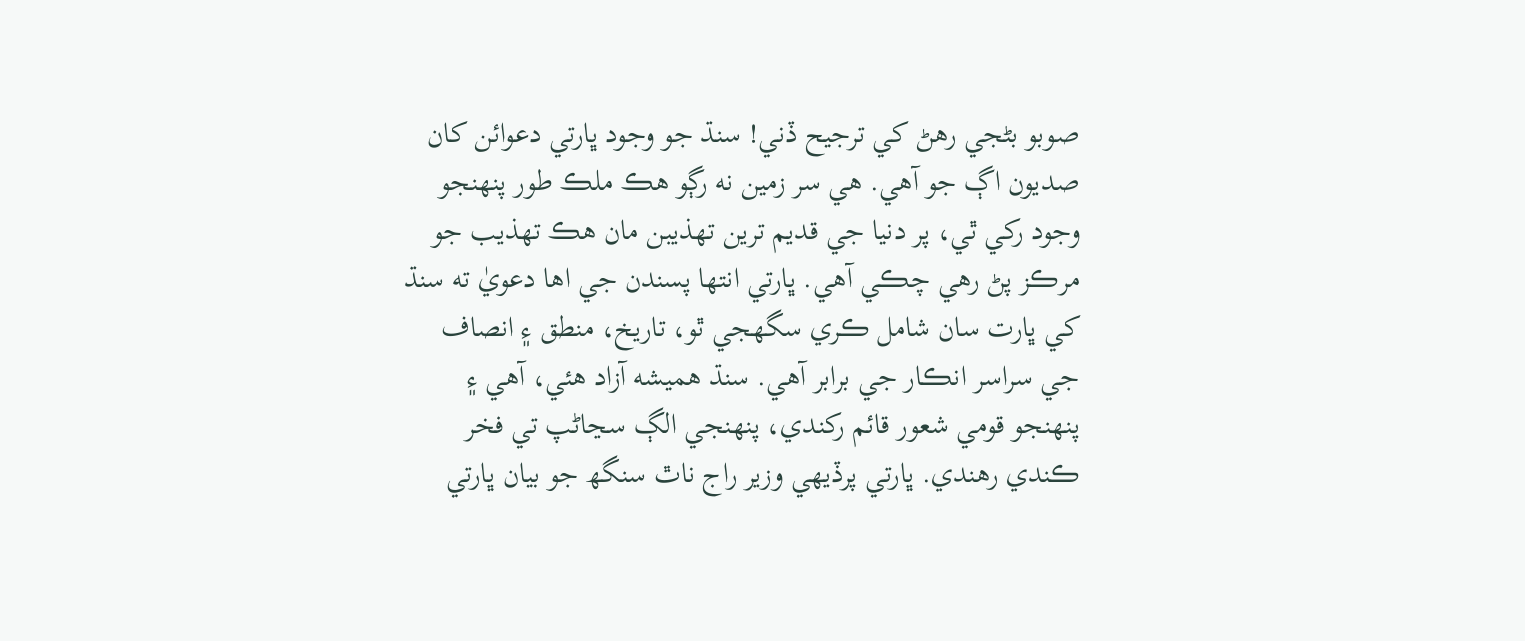صوبو بڻجي رھڻ کي ترجيح ڏني! سنڌ جو وجود ڀارتي دعوائن کان صديون اڳ جو آهي. هي سر زمين نه رڳو هڪ ملڪ طور پنهنجو وجود رکي ٿي، پر دنيا جي قديم ترين تهذيبن مان هڪ تهذيب جو مرڪز پڻ رهي چڪي آهي. ڀارتي انتھا پسندن جي اها دعويٰ ته سنڌ کي ڀارت سان شامل ڪري سگھجي ٿو، تاريخ، منطق ۽ انصاف جي سراسر انڪار جي برابر آهي. سنڌ هميشه آزاد هئي، آهي ۽ پنهنجو قومي شعور قائم رکندي، پنهنجي الڳ سڃاڻپ تي فخر ڪندي رهندي. ڀارتي پرڏيھي وزير راج ناٿ سنگھ جو بيان ڀارتي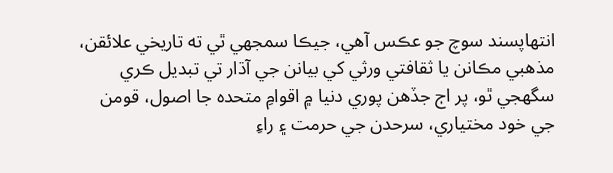انتهاپسند سوچ جو عڪس آهي، جيڪا سمجهي ٿي ته تاريخي علائقن، مذهبي مڪانن يا ثقافتي ورثي کي بيانن جي آڌار تي تبديل ڪري سگهجي ٿو، پر اڄ جڏهن پوري دنيا ۾ اقوامِ متحده جا اصول، قومن جي خود مختياري، سرحدن جي حرمت ۽ راءِ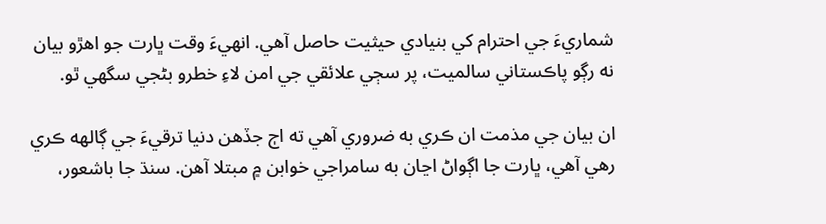شماريءَ جي احترام کي بنيادي حيثيت حاصل آهي. انھيءَ وقت ڀارت جو اهڙو بيان نه رڳو پاڪستاني سالميت، پر سڄي علائقي جي امن لاءِ خطرو بڻجي سگهي ٿو.

ان بيان جي مذمت ان ڪري به ضروري آهي ته اڄ جڏهن دنيا ترقيءَ جي ڳالهه ڪري رهي آهي، ڀارت جا اڳواڻ اڃان به سامراجي خوابن ۾ مبتلا آهن. سنڌ جا باشعور،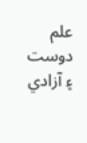علم دوست ۽ آزادي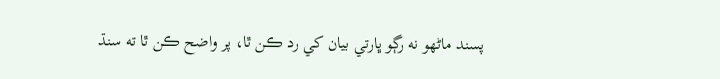پسند ماڻهو نه رڳو ڀارتي بيان کي رد ڪن ٿا، پر واضح ڪن ٿا ته سنڌ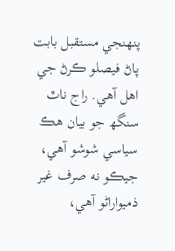پنهنجي مستقبل بابت پاڻ فيصلو ڪرڻ جي اهل آهي. راج ناٿ سنگھ جو بيان هڪ سياسي شوشو آهي، جيڪو نه صرف غير ذميواراڻو آهي،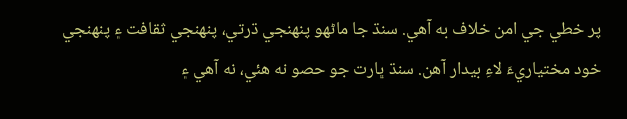پر خطي جي امن خلاف به آهي. سنڌ جا ماڻهو پنهنجي ڌرتي، پنهنجي ثقافت ۽ پنهنجي خود مختياريءَ لاءِ بيدار آهن. سنڌ ڀارت جو حصو نه هئي، نه آهي ۽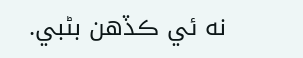نه ئي ڪڏهن بڻبي.